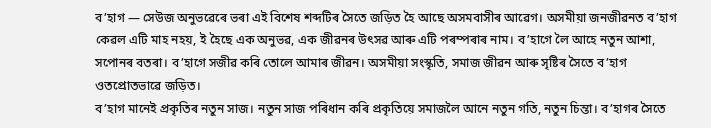ব’হাগ — সেউজ অনুভৱেৰে ভৰা এই বিশেষ শব্দটিৰ সৈতে জড়িত হৈ আছে অসমবাসীৰ আৱেগ। অসমীয়া জনজীৱনত ব’হাগ কেৱল এটি মাহ নহয়, ই হৈছে এক অনুভৱ, এক জীৱনৰ উৎসৱ আৰু এটি পৰম্পৰাৰ নাম। ব’হাগে লৈ আহে নতুন আশা, সপোনৰ বতৰা। ব’হাগে সজীৱ কৰি তোলে আমাৰ জীৱন। অসমীয়া সংস্কৃতি, সমাজ জীৱন আৰু সৃষ্টিৰ সৈতে ব’হাগ ওতপ্ৰোতভাৱে জড়িত।
ব’হাগ মানেই প্ৰকৃতিৰ নতুন সাজ। নতুন সাজ পৰিধান কৰি প্ৰকৃতিয়ে সমাজলৈ আনে নতুন গতি, নতুন চিন্তা। ব’হাগৰ সৈতে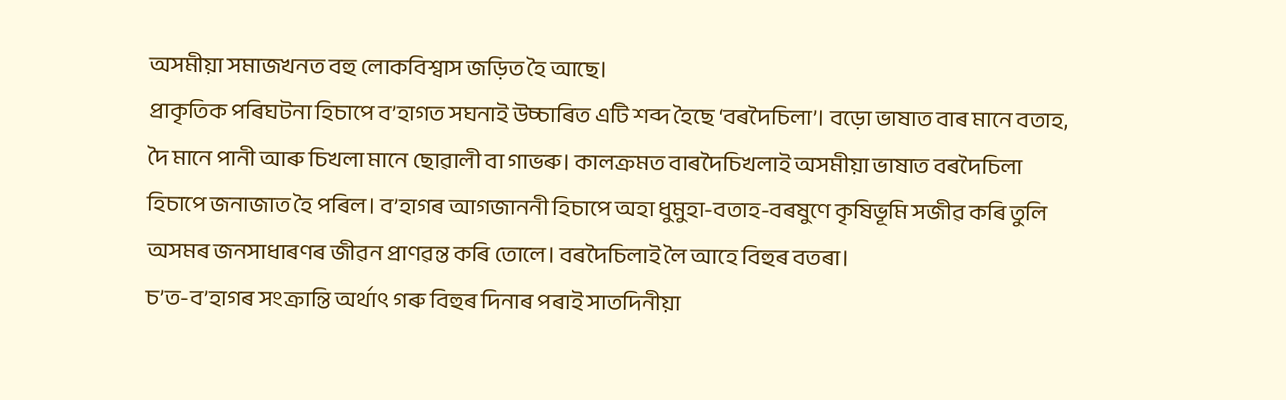অসমীয়া সমাজখনত বহু লোকবিশ্বাস জড়িত হৈ আছে।
প্ৰাকৃতিক পৰিঘটনা হিচাপে ব’হাগত সঘনাই উচ্চাৰিত এটি শব্দ হৈছে ‘বৰদৈচিলা’। বড়ো ভাষাত বাৰ মানে বতাহ, দৈ মানে পানী আৰু চিখলা মানে ছোৱালী বা গাভৰু। কালক্ৰমত বাৰদৈচিখলাই অসমীয়া ভাষাত বৰদৈচিলা হিচাপে জনাজাত হৈ পৰিল। ব’হাগৰ আগজাননী হিচাপে অহা ধুমুহা-বতাহ-বৰষুণে কৃষিভূমি সজীৱ কৰি তুলি অসমৰ জনসাধাৰণৰ জীৱন প্ৰাণৱন্ত কৰি তোলে। বৰদৈচিলাই লৈ আহে বিহুৰ বতৰা।
চ’ত-ব’হাগৰ সংক্ৰান্তি অৰ্থাৎ গৰু বিহুৰ দিনাৰ পৰাই সাতদিনীয়া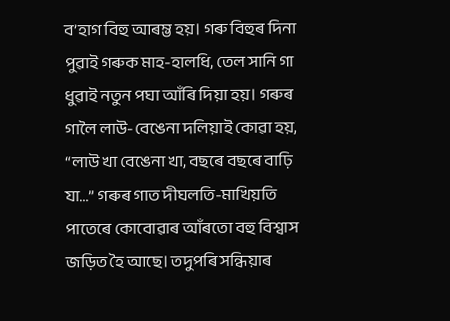ব’হাগ বিহু আৰম্ভ হয়। গৰু বিহুৰ দিনা পুৱাই গৰুক মাহ-হালধি, তেল সানি গা ধুৱাই নতুন পঘা আঁৰি দিয়া হয়। গৰুৰ গালৈ লাউ-বেঙেনা দলিয়াই কোৱা হয়, “লাউ খা বেঙেনা খা, বছৰে বছৰে বাঢ়ি যা…” গৰুৰ গাত দীঘলতি-মাখিয়তি পাতেৰে কোবোৱাৰ আঁৰতো বহু বিশ্বাস জড়িত হৈ আছে। তদুপৰি সন্ধিয়াৰ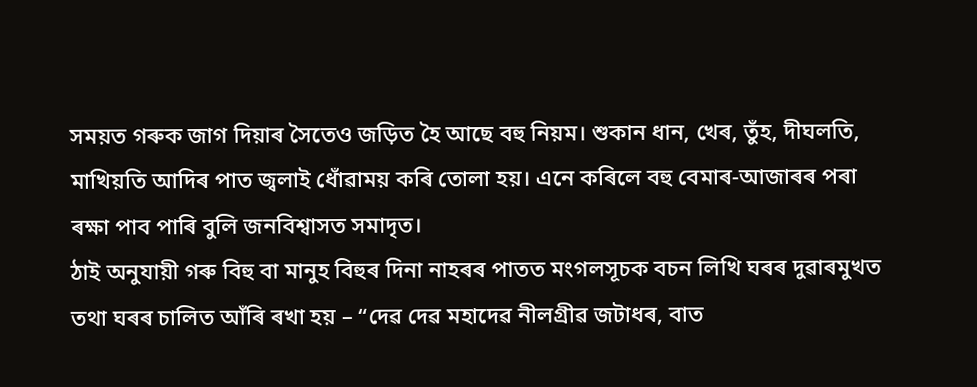সময়ত গৰুক জাগ দিয়াৰ সৈতেও জড়িত হৈ আছে বহু নিয়ম। শুকান ধান, খেৰ, তুঁহ, দীঘলতি, মাখিয়তি আদিৰ পাত জ্বলাই ধোঁৱাময় কৰি তোলা হয়। এনে কৰিলে বহু বেমাৰ-আজাৰৰ পৰা ৰক্ষা পাব পাৰি বুলি জনবিশ্বাসত সমাদৃত।
ঠাই অনুযায়ী গৰু বিহু বা মানুহ বিহুৰ দিনা নাহৰৰ পাতত মংগলসূচক বচন লিখি ঘৰৰ দুৱাৰমুখত তথা ঘৰৰ চালিত আঁৰি ৰখা হয় – “দেৱ দেৱ মহাদেৱ নীলগ্ৰীৱ জটাধৰ, বাত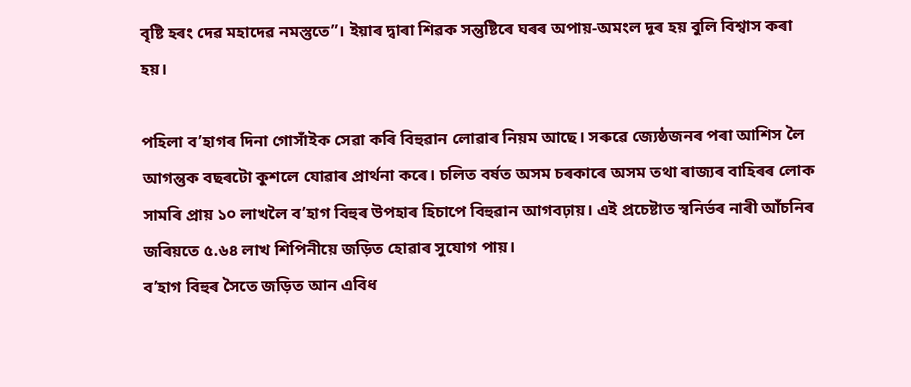বৃষ্টি হৰং দেৱ মহাদেৱ নমস্তুতে”। ইয়াৰ দ্বাৰা শিৱক সন্তুষ্টিৰে ঘৰৰ অপায়-অমংল দূৰ হয় বুলি বিশ্বাস কৰা হয়।

পহিলা ব’হাগৰ দিনা গোসাঁইক সেৱা কৰি বিহুৱান লোৱাৰ নিয়ম আছে। সৰুৱে জ্যেষ্ঠজনৰ পৰা আশিস লৈ আগন্তুক বছৰটো কুশলে যোৱাৰ প্ৰাৰ্থনা কৰে। চলিত বৰ্ষত অসম চৰকাৰে অসম তথা ৰাজ্যৰ বাহিৰৰ লোক সামৰি প্ৰায় ১০ লাখলৈ ব’হাগ বিহুৰ উপহাৰ হিচাপে বিহুৱান আগবঢ়ায়। এই প্ৰচেষ্টাত স্বনিৰ্ভৰ নাৰী আঁচনিৰ জৰিয়তে ৫.৬৪ লাখ শিপিনীয়ে জড়িত হোৱাৰ সুযোগ পায়।
ব’হাগ বিহুৰ সৈতে জড়িত আন এবিধ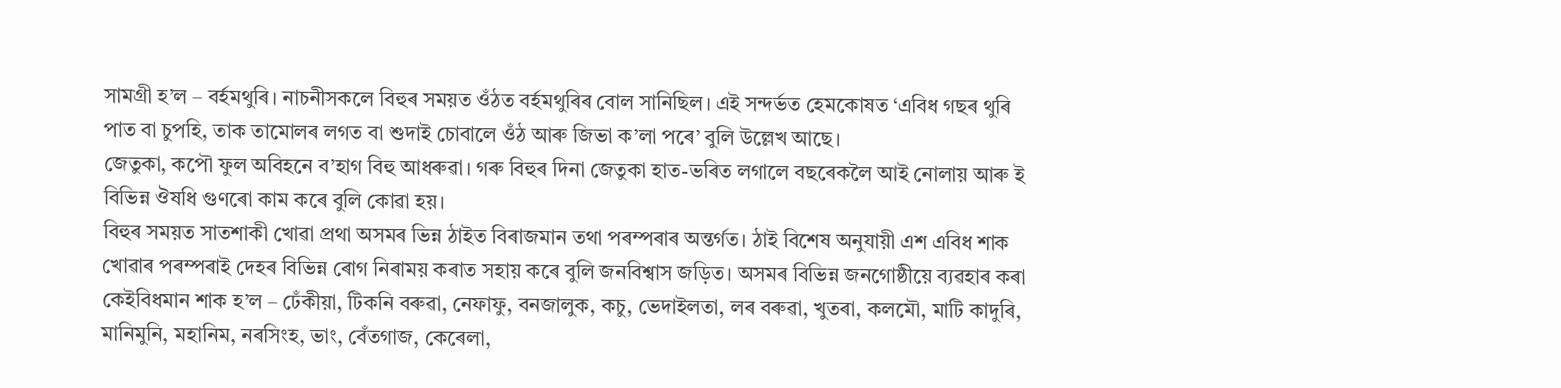সামগ্ৰী হ’ল – বৰ্হমথুৰি। নাচনীসকলে বিহুৰ সময়ত ওঁঠত বৰ্হমথুৰিৰ বোল সানিছিল। এই সন্দৰ্ভত হেমকোষত ‘এবিধ গছৰ থুৰি পাত বা চুপহি, তাক তামোলৰ লগত বা শুদাই চোবালে ওঁঠ আৰু জিভা ক’লা পৰে’ বুলি উল্লেখ আছে।
জেতুকা, কপৌ ফুল অবিহনে ব’হাগ বিহু আধৰুৱা। গৰু বিহুৰ দিনা জেতুকা হাত-ভৰিত লগালে বছৰেকলৈ আই নোলায় আৰু ই বিভিন্ন ঔষধি গুণৰো কাম কৰে বুলি কোৱা হয়।
বিহুৰ সময়ত সাতশাকী খোৱা প্ৰথা অসমৰ ভিন্ন ঠাইত বিৰাজমান তথা পৰম্পৰাৰ অন্তৰ্গত। ঠাই বিশেষ অনুযায়ী এশ এবিধ শাক খোৱাৰ পৰম্পৰাই দেহৰ বিভিন্ন ৰোগ নিৰাময় কৰাত সহায় কৰে বুলি জনবিশ্বাস জড়িত। অসমৰ বিভিন্ন জনগোষ্ঠীয়ে ব্যৱহাৰ কৰা কেইবিধমান শাক হ’ল – ঢেঁকীয়া, টিকনি বৰুৱা, নেফাফু, বনজালুক, কচু, ভেদাইলতা, লৰ বৰুৱা, খুতৰা, কলমৌ, মাটি কাদুৰি, মানিমুনি, মহানিম, নৰসিংহ, ভাং, বেঁতগাজ, কেৰেলা,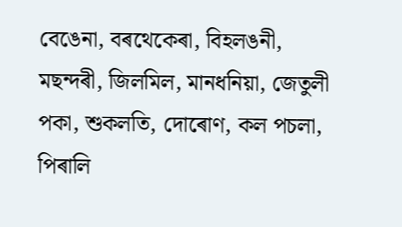বেঙেনা, বৰথেকেৰা, বিহলঙনী, মছন্দৰী, জিলমিল, মানধনিয়া, জেতুলী পকা, শুকলতি, দোৰোণ, কল পচলা, পিৰালি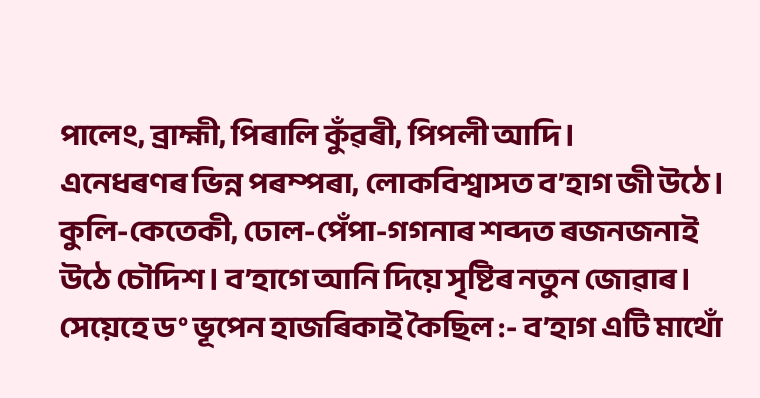পালেং, ব্রাহ্মী, পিৰালি কুঁৱৰী, পিপলী আদি।
এনেধৰণৰ ভিন্ন পৰম্পৰা, লোকবিশ্বাসত ব’হাগ জী উঠে। কুলি-কেতেকী, ঢোল-পেঁপা-গগনাৰ শব্দত ৰজনজনাই উঠে চৌদিশ। ব’হাগে আনি দিয়ে সৃষ্টিৰ নতুন জোৱাৰ। সেয়েহে ড° ভূপেন হাজৰিকাই কৈছিল :- ব’হাগ এটি মাথোঁ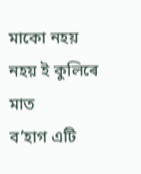মাকো নহয়
নহয় ই কুলিৰে মাত
ব’হাগ এটি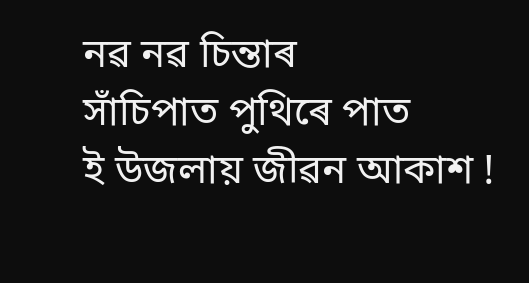নৱ নৱ চিন্তাৰ
সাঁচিপাত পুথিৰে পাত
ই উজলায় জীৱন আকাশ !